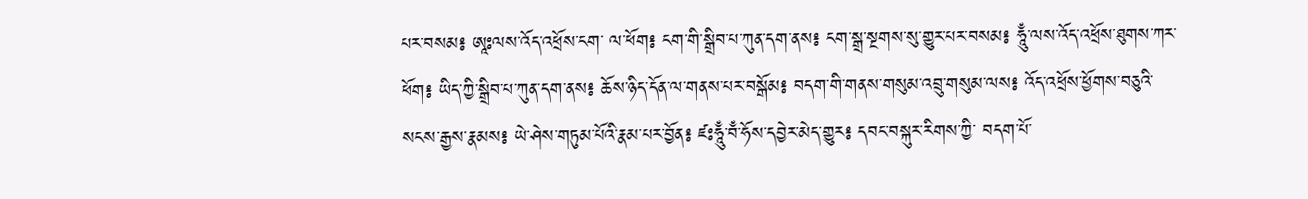པར་བསམ༔ ཨཱཿལས་འོད་འཕྲོས་ངག་ ལ་ཕོག༔ ངག་གི་སྒྲིབ་པ་ཀུན་དག་ནས༔ ངག་སྒྲ་སྔགས་སུ་གྱུར་པར་བསམ༔ ཧཱུྃ་ལས་འོད་འཕྲོས་ཐུགས་ཀར་ཕོག༔ ཡིད་ཀྱི་སྒྲིབ་པ་ཀུན་དག་ནས༔ ཆོས་ཉིད་དོན་ལ་གནས་པར་བསྒོམ༔ བདག་གི་གནས་གསུམ་འབྲུ་གསུམ་ལས༔ འོད་འཕྲོས་ཕྱོགས་བཅུའི་སངས་རྒྱས་རྣམས༔ ཡེ་ཤེས་གཏུམ་པོའི་རྣམ་པར་བྱོན༔ ཛཿཧཱུྃ་བྃ་ཧོས་དབྱེར་མེད་གྱུར༔ དབང་བསྐུར་རིགས་ཀྱི་ བདག་པོ་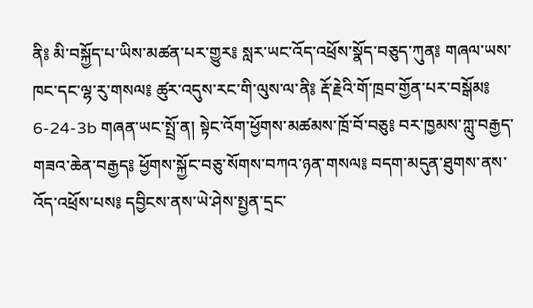ནི༔ མི་བསྐྱོད་པ་ཡིས་མཚན་པར་གྱུར༔ སླར་ཡང་འོད་འཕྲོས་སྣོད་བཅུད་ཀུན༔ གཞལ་ཡས་ཁང་དང་ལྷ་རུ་གསལ༔ ཚུར་འདུས་རང་གི་ལུས་ལ་ནི༔ རྡོ་རྗེའི་གོ་ཁྲབ་གྱོན་པར་བསྒོམ༔ 6-24-3b གཞན་ཡང་སྤྲོ་ན། སྟེང་འོག་ཕྱོགས་མཚམས་ཁྲོ་བོ་བཅུ༔ བར་ཁྱམས་ཀླུ་བརྒྱད་གཟའ་ཆེན་བརྒྱད༔ ཕྱོགས་སྐྱོང་བཅུ་སོགས་བཀའ་ཉན་གསལ༔ བདག་མདུན་ཐུགས་ནས་འོད་འཕྲོས་པས༔ དབྱིངས་ནས་ཡེ་ཤེས་སྤྱན་དྲང་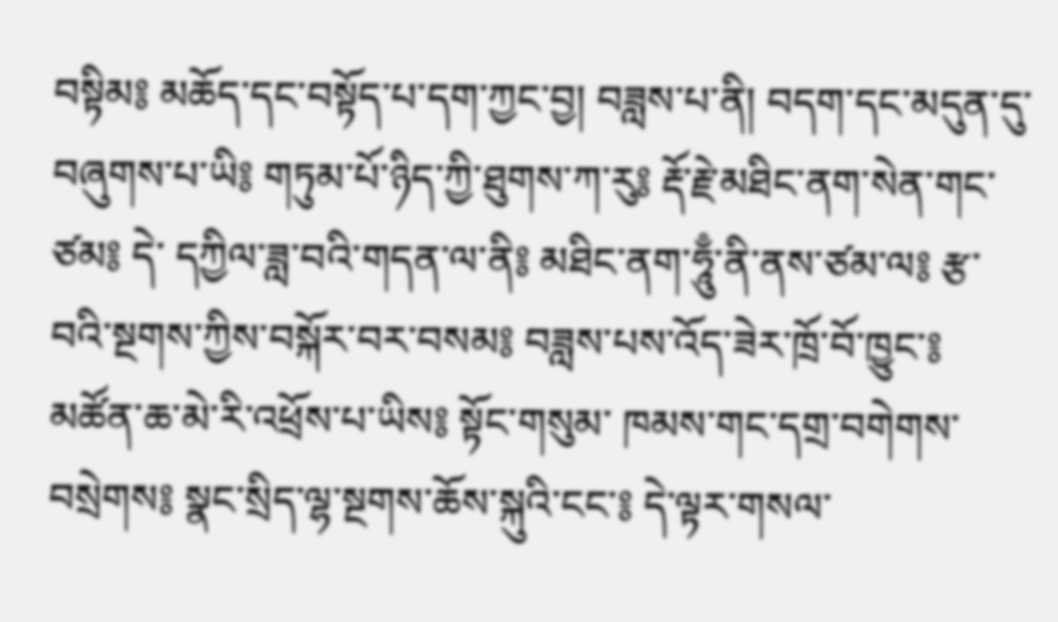བསྟིམ༔ མཆོད་དང་བསྟོད་པ་དག་ཀྱང་བྱ། བཟླས་པ་ནི། བདག་དང་མདུན་དུ་བཞུགས་པ་ཡི༔ གཏུམ་པོ་ཉིད་ཀྱི་ཐུགས་ཀ་རུ༔ རྡོ་རྗེ་མཐིང་ནག་སེན་གང་ཙམ༔ དེ་ དཀྱིལ་ཟླ་བའི་གདན་ལ་ནི༔ མཐིང་ནག་ཧཱུྃ་ནི་ནས་ཙམ་ལ༔ རྩ་བའི་སྔགས་ཀྱིས་བསྐོར་བར་བསམ༔ བཟླས་པས་འོད་ཟེར་ཁྲོ་བོ་ཁྱུང་༔ མཚོན་ཆ་མེ་རི་འཕྲོས་པ་ཡིས༔ སྟོང་གསུམ་ ཁམས་གང་དགྲ་བགེགས་བསྲེགས༔ སྣང་སྲིད་ལྷ་སྔགས་ཆོས་སྐུའི་ངང་༔ དེ་ལྟར་གསལ་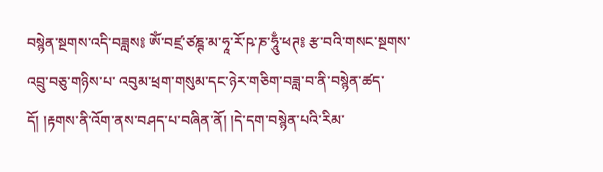བསྙེན་སྔགས་འདི་བཟླས༔ ཨོཾ་བཛྲ་ཙཎྚ་མ་ཧཱ་རོ་ཥ་ཎ་ཧཱུྃ་ཕཊ༔ རྩ་བའི་གསང་སྔགས་འབྲུ་བཅུ་གཉིས་པ་ འབུམ་ཕྲག་གསུམ་དང་ཉེར་གཅིག་བཟླ་བ་ནི་བསྙེན་ཚད་དོ། །རྟགས་ནི་འོག་ནས་བཤད་པ་བཞིན་ནོ། །དེ་དག་བསྙེན་པའི་རིམ་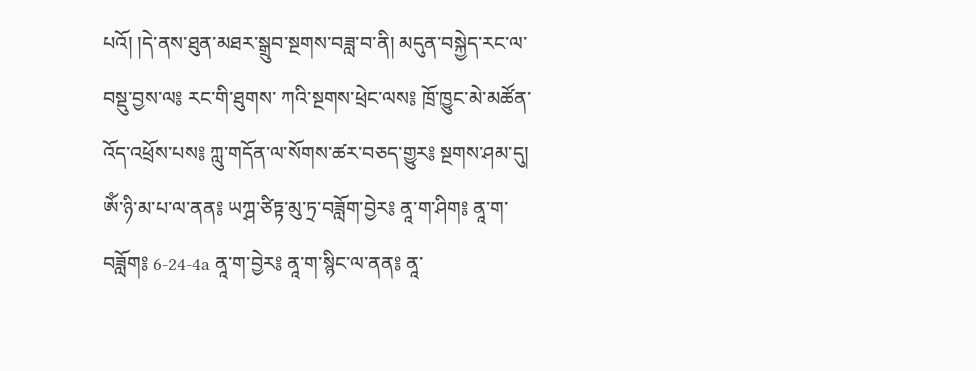པའོ། །དེ་ནས་ཐུན་མཐར་སྒྲུབ་སྔགས་བཟླ་བ་ནི། མདུན་བསྐྱེད་རང་ལ་བསྡུ་བྱས་ལ༔ རང་གི་ཐུགས་ ཀའི་སྔགས་ཕྲེང་ལས༔ ཁྲོ་ཁྱུང་མེ་མཚོན་འོད་འཕྲོས་པས༔ ཀླུ་གདོན་ལ་སོགས་ཚར་བཅད་གྱུར༔ སྔགས་ཤམ་དུ། ཨོཾ་ཉི་མ་པ་ལ་ནན༔ ཡཀྴ་ཙིཏྟ་མུ་ཏྲ་བཟློག་བྱེར༔ ནཱ་ག་ཤིག༔ ནཱ་ག་བཟློག༔ 6-24-4a ནཱ་ག་བྱེར༔ ནཱ་ག་སྙིང་ལ་ནན༔ ནཱ་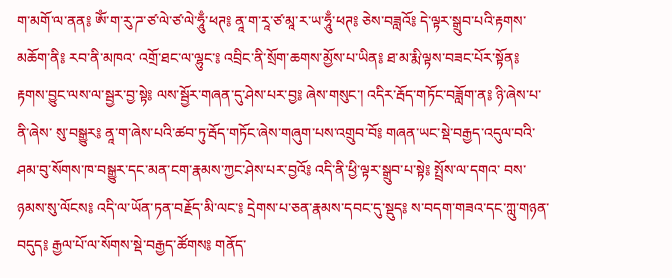ག་མགོ་ལ་ནན༔ ཨོཾ་ག་རུ་ཌ་ཙ་ལེ་ཙ་ལེ་ཧཱུྃ་ཕཊ༔ ནཱ་ག་རཱ་ཙ་མཱ་ར་ཡ་ཧཱུྃ་ཕཊ༔ ཅེས་བཟླའོ༔ དེ་ལྟར་སྒྲུབ་པའི་རྟགས་མཆོག་ནི༔ རབ་ནི་མཁའ་ འགྲོ་ཐང་ལ་ལྷུང་༔ འབྲིང་ནི་སྲོག་ཆགས་མྱོས་པ་ཡིན༔ ཐ་མ་རྨི་ལྟས་བཟང་པོར་སྟོན༔ རྟགས་བྱུང་ལས་ལ་སྦྱར་བྱ་སྟེ༔ ལས་སྦྱོར་གཞན་དུ་ཤེས་པར་བྱ༔ ཞེས་གསུང་། འདིར་རྦོད་གཏོང་བཟློག་ན༔ ཉི་ཞེས་པ་ནི་ཞེས་ སུ་བསྒྱུར༔ ནཱ་ག་ཞེས་པའི་ཚབ་ཏུ་རྦོད་གཏོང་ཞེས་གཞུག་པས་འགྲུབ་བོ༔ གཞན་ཡང་སྡེ་བརྒྱད་འདུལ་བའི་ཤམ་བུ་སོགས་ཁ་བསྒྱུར་དང་མན་ངག་རྣམས་ཀྱང་ཤེས་པར་བྱའོ༔ འདི་ནི་ཕྱི་ལྟར་སྒྲུབ་པ་སྟེ༔ སྤྲོས་ལ་དགའ་ བས་ཉམས་སུ་ལོངས༔ འདི་ལ་ཡོན་ཏན་བརྗོད་མི་ལང་༔ དྲེགས་པ་ཅན་རྣམས་དབང་དུ་སྡུད༔ ས་བདག་གཟའ་དང་ཀླུ་གཉན་བདུད༔ རྒྱལ་པོ་ལ་སོགས་སྡེ་བརྒྱད་ཚོགས༔ གནོད་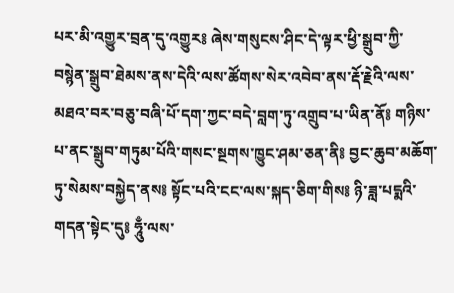པར་མི་འགྱུར་བྲན་དུ་འགྱུར༔ ཞེས་གསུངས་ཤིང་དེ་ལྟར་ཕྱི་སྒྲུབ་ཀྱི་བསྙེན་སྒྲུབ་ཐེམས་ནས་དེའི་ལས་ཚོགས་སེར་འབེབ་ནས་རྡོ་རྗེའི་ལས་མཐའ་བར་བཅུ་བཞི་པོ་དག་ཀྱང་བདེ་བླག་ཏུ་འགྲུབ་པ་ཡིན་ནོ༔ གཉིས་པ་ནང་སྒྲུབ་གཏུམ་པོའི་གསང་སྔགས་ཁྱུང་ཤམ་ཅན་ནི༔ བྱང་ཆུབ་མཆོག་ཏུ་སེམས་བསྐྱེད་ནས༔ སྟོང་པའི་ངང་ལས་སྐད་ཅིག་གིས༔ ཉི་ཟླ་པདྨའི་གདན་སྟེང་དུ༔ ཧཱུྃ་ལས་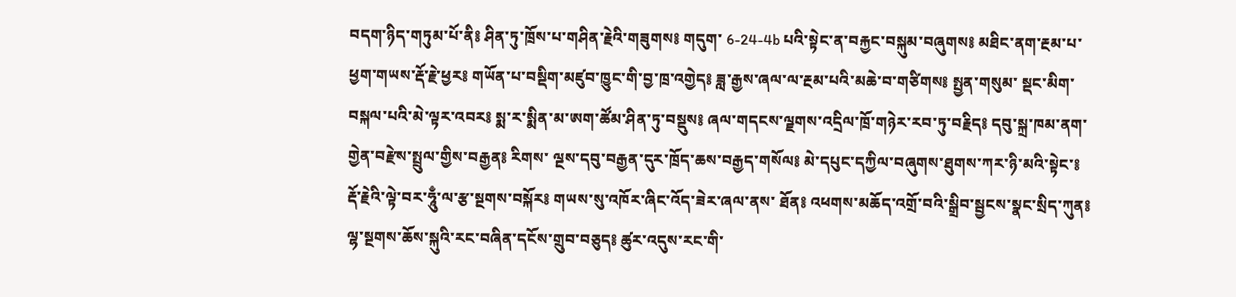བདག་ཉིད་གཏུམ་པོ་ནི༔ ཤིན་ཏུ་ཁྲོས་པ་གཤིན་རྗེའི་གཟུགས༔ གདུག་ 6-24-4b པའི་སྟེང་ན་བརྐྱང་བསྐུམ་བཞུགས༔ མཐིང་ནག་རྔམ་པ་ཕྱག་གཡས་རྡོ་རྗེ་ཕྱར༔ གཡོན་པ་བསྡིག་མཛུབ་ཁྱུང་གི་བྱ་ཁྲ་འགྱེད༔ ཟླ་རྒྱས་ཞལ་ལ་རྔམ་པའི་མཆེ་བ་གཙིགས༔ སྤྱན་གསུམ་ སྡང་མིག་བསྐལ་པའི་མེ་ལྟར་འབར༔ སྨ་ར་སྨིན་མ་ཨག་ཚོམ་ཤིན་ཏུ་བསྡུས༔ ཞལ་གདངས་ལྗགས་འདྲིལ་ཁྲོ་གཉེར་རབ་ཏུ་བརྗིད༔ དབུ་སྐྲ་ཁམ་ནག་གྱེན་བརྫེས་སྤྲུལ་གྱིས་བརྒྱན༔ རིགས་ ལྔས་དབུ་བརྒྱན་དུར་ཁྲོད་ཆས་བརྒྱད་གསོལ༔ མེ་དཔུང་དཀྱིལ་བཞུགས་ཐུགས་ཀར་ཉི་མའི་སྟེང་༔ རྡོ་རྗེའི་ལྟེ་བར་ཧཱུྃ་ལ་རྩ་སྔགས་བསྐོར༔ གཡས་སུ་འཁོར་ཞིང་འོད་ཟེར་ཞལ་ནས་ ཐོན༔ འཕགས་མཆོད་འགྲོ་བའི་སྒྲིབ་སྦྱངས་སྣང་སྲིད་ཀུན༔ ལྷ་སྔགས་ཆོས་སྐུའི་རང་བཞིན་དངོས་གྲུབ་བཅུད༔ ཚུར་འདུས་རང་གི་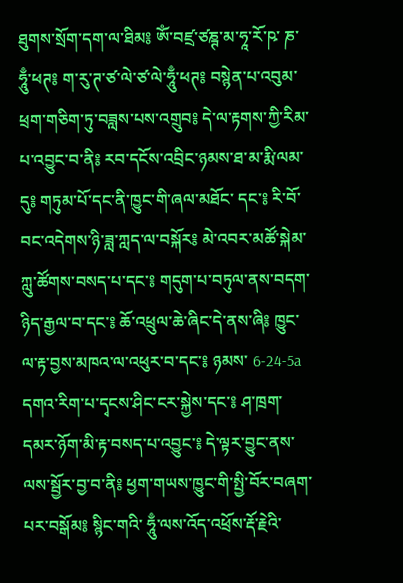ཐུགས་སྲོག་དག་ལ་ཐིམ༔ ཨོཾ་བཛྲ་ཙཎྚ་མ་ཧཱ་རོ་ཥ་ ཎ་ཧཱུྃ་ཕཊ༔ ག་རུ་ཊ་ཙ་ལེ་ཙ་ལེ་ཧཱུྃ་ཕཊ༔ བསྙེན་པ་འབུམ་ཕྲག་གཅིག་ཏུ་བཟླས་པས་འགྲུབ༔ དེ་ལ་རྟགས་ཀྱི་རིམ་པ་འབྱུང་བ་ནི༔ རབ་དངོས་འབྲིང་ཉམས་ཐ་མ་རྨི་ལམ་དུ༔ གཏུམ་པོ་དང་ནི་ཁྱུང་གི་ཞལ་མཐོང་ དང་༔ རི་བོ་བང་འདེགས་ཉི་ཟླ་ཀླད་ལ་བསྐོར༔ མེ་འབར་མཚོ་སྐེམ་ཀླུ་ཚོགས་བསད་པ་དང་༔ གདུག་པ་བཏུལ་ནས་བདག་ཉིད་རྒྱལ་བ་དང་༔ ཆོ་འཕྲུལ་ཆེ་ཞིང་དེ་ནས་ཞི༔ ཁྱུང་ལ་རྟ་བྱས་མཁའ་ལ་འཕུར་བ་དང་༔ ཉམས་ 6-24-5a དགའ་རིག་པ་དྭངས་ཤིང་ངར་སྐྱེས་དང་༔ ཤ་ཁྲག་དམར་ཉོག་མི་རྟ་བསད་པ་འབྱུང་༔ དེ་ལྟར་བྱུང་ནས་ལས་སྦྱོར་བྱ་བ་ནི༔ ཕྱག་གཡས་ཁྱུང་གི་སྤྱི་བོར་བཞག་པར་བསྒོམ༔ སྙིང་གའི་ ཧཱུྃ་ལས་འོད་འཕྲོས་རྡོ་རྗེའི་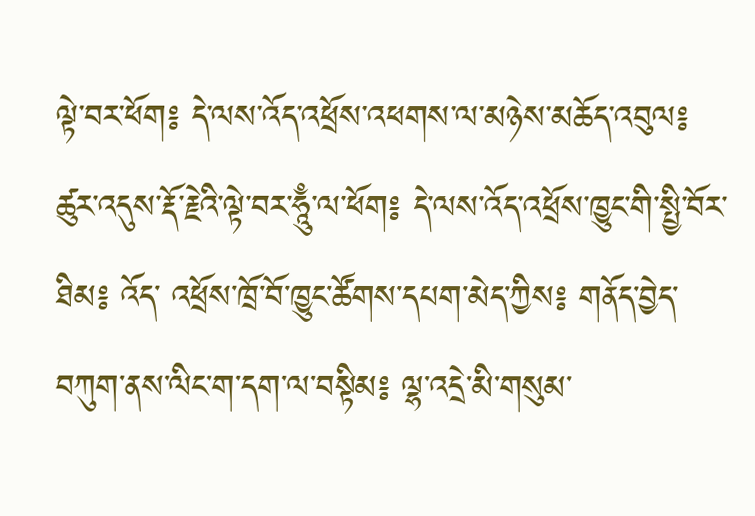ལྟེ་བར་ཕོག༔ དེ་ལས་འོད་འཕྲོས་འཕགས་ལ་མཉེས་མཆོད་འབུལ༔ ཚུར་འདུས་རྡོ་རྗེའི་ལྟེ་བར་ཧཱུྃ་ལ་ཕོག༔ དེ་ལས་འོད་འཕྲོས་ཁྱུང་གི་སྤྱི་བོར་ཐིམ༔ འོད་ འཕྲོས་ཁྲོ་བོ་ཁྱུང་ཚོགས་དཔག་མེད་ཀྱིས༔ གནོད་བྱེད་བཀུག་ནས་ལིང་ག་དག་ལ་བསྟིམ༔ ལྷ་འདྲེ་མི་གསུམ་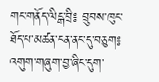གང་གནོད་ལིངྒ་བྲི༔ བྲུབས་ཁུང་ཐོད་པ་མཚན་ངན་ནང་དུ་བཅུག༔ འགུག་གཞུག་བྱ་ཞིང་དུག་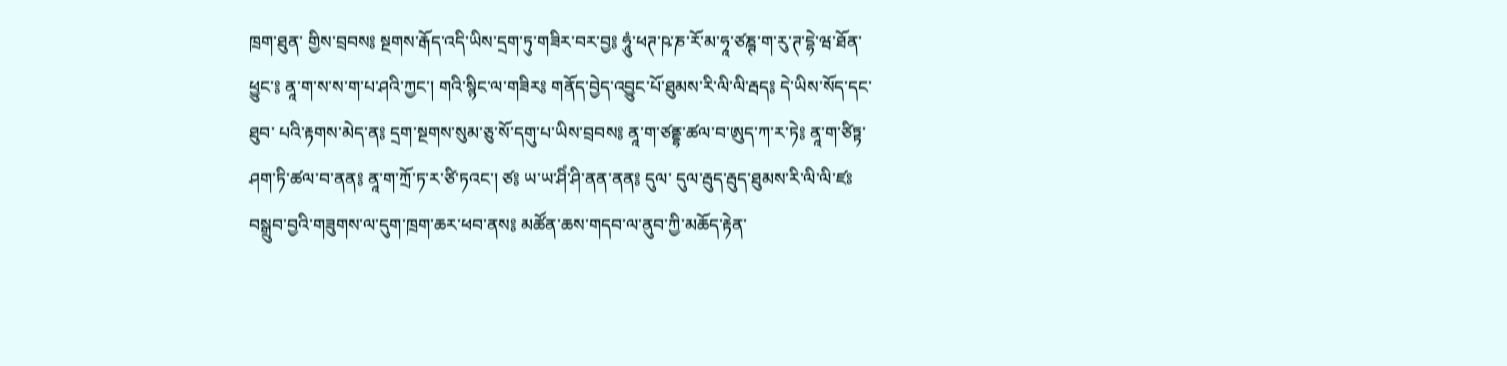ཁྲག་ཐུན་ གྱིས་བྲབས༔ སྔགས་རྒོད་འདི་ཡིས་དྲག་ཏུ་གཟིར་བར་བྱ༔ ཧཱུཾ་ཕཊ་ཥ་ཎ་རོ་མ་ཧཱ་ཙཎྚ་ག་རུ་ཊ་དྷེ་ཝ་ཐོན་ཕྱུང་༔ ནཱ་ག་ས་ས་ག་པ་ཤའི་ཀྱང་། གའི་སྙིང་ལ་གཟིར༔ གནོད་བྱེད་འབྱུང་པོ་ཐུམས་རི་ལི་ལི་རྦད༔ དེ་ཡིས་སོད་དང་ཐུབ་ པའི་རྟགས་མེད་ན༔ དྲག་སྔགས་སུམ་ཅུ་སོ་དགུ་པ་ཡིས་བྲབས༔ ནཱ་ག་ཙནྡྷ་ཚལ་བ་ཨུད་ཀ་ར་ཏེ༔ ནཱ་ག་ཙིཏྟ་ཤག་ཏི་ཚལ་བ་ནན༔ ནཱ་ག་ཀྲོ་ཏ་ར་ཙི་ཏའང་། ཙ༔ ཡ་ཡ་ཤིཾ་ཤི་ནན་ནན༔ དུལ་ དུལ་རྦུད་རྦུད་ཐུམས་རི་ལི་ལི་ཛཿ བསྒྲུབ་བྱའི་གཟུགས་ལ་དུག་ཁྲག་ཆར་ཕབ་ནས༔ མཚོན་ཆས་གདབ་ལ་ནུབ་ཀྱི་མཆོད་རྟེན་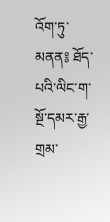འོག་ཏུ་མནན༔ ཐོད་པའི་ལིང་ག་སྔོ་དམར་རྒྱ་གྲམ་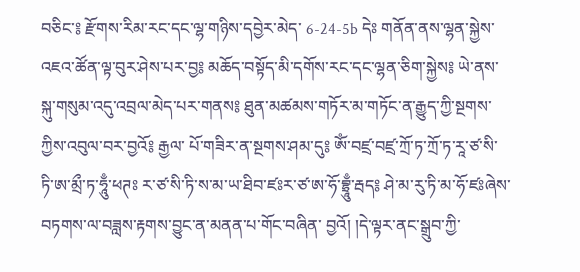བཅིང་༔ རྫོགས་རིམ་རང་དང་ལྷ་གཉིས་དབྱེར་མེད་ 6-24-5b དེཿ གནོན་ནས་ལྷན་སྐྱེས་འཇའ་ཚོན་ལྟ་བུར་ཤེས་པར་བྱ༔ མཆོད་བསྟོད་མི་དགོས་རང་དང་ལྷན་ཅིག་སྐྱེས༔ ཡེ་ནས་སྐུ་གསུམ་འདུ་འབྲལ་མེད་པར་གནས༔ ཐུན་མཚམས་གཏོར་མ་གཏོང་ན་རྒྱུད་ཀྱི་སྔགས་ཀྱིས་འབུལ་བར་བྱའོ༔ རྒྱལ་ པོ་གཟིར་ན་སྔགས་ཤམ་དུ༔ ཨོཾ་བཛྲ་བཛྲ་ཀྲོ་ཏ་ཀྲོ་ཏ་རཱ་ཙ་སི་ཏི་ཨ་མྲྀ་ཏ་ཧཱུྃ་ཕཊཿ ར་ཙ་སི་ཏི་ས་མ་ཡ་ཐིབ་ཛཿར་ཙ་ཨ་ཧོ་བྷྲཱུྃ་རྦད༔ ཤེ་མ་རུ་ཏི་མ་ཧོ་ཛཿཞེས་བཏགས་ལ་བཟླས་རྟགས་བྱུང་ན་མནན་པ་གོང་བཞིན་ བྱའོ། །དེ་ལྟར་ནང་སྒྲུབ་ཀྱི་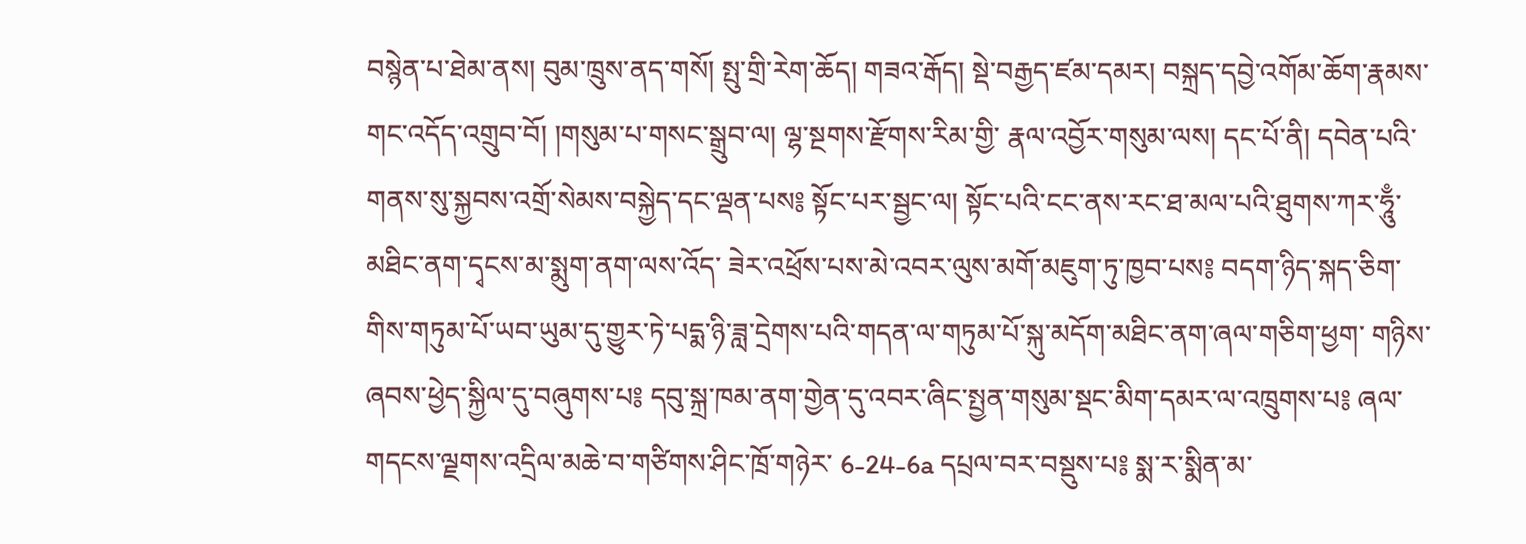བསྙེན་པ་ཐེམ་ནས། བུམ་ཁྲུས་ནད་གསོ། སྤུ་གྲི་རེག་ཆོད། གཟའ་རྒོད། སྡེ་བརྒྱད་ཛམ་དམར། བསྐྲད་དབྱེ་འགོམ་ཆོག་རྣམས་གང་འདོད་འགྲུབ་བོ། །གསུམ་པ་གསང་སྒྲུབ་ལ། ལྷ་སྔགས་རྫོགས་རིམ་གྱི་ རྣལ་འབྱོར་གསུམ་ལས། དང་པོ་ནི། དབེན་པའི་གནས་སུ་སྐྱབས་འགྲོ་སེམས་བསྐྱེད་དང་ལྡན་པས༔ སྟོང་པར་སྦྱང་ལ། སྟོང་པའི་ངང་ནས་རང་ཐ་མལ་པའི་ཐུགས་ཀར་ཧཱུྃ་མཐིང་ནག་དྭངས་མ་སྨུག་ནག་ལས་འོད་ ཟེར་འཕྲོས་པས་མེ་འབར་ལུས་མགོ་མཇུག་ཏུ་ཁྱབ་པས༔ བདག་ཉིད་སྐད་ཅིག་གིས་གཏུམ་པོ་ཡབ་ཡུམ་དུ་གྱུར་ཏེ་པདྨ་ཉི་ཟླ་དྲེགས་པའི་གདན་ལ་གཏུམ་པོ་སྐུ་མདོག་མཐིང་ནག་ཞལ་གཅིག་ཕྱག་ གཉིས་ཞབས་ཕྱེད་སྐྱིལ་དུ་བཞུགས་པ༔ དབུ་སྐྲ་ཁམ་ནག་གྱེན་དུ་འབར་ཞིང་སྤྱན་གསུམ་སྡང་མིག་དམར་ལ་འཁྲུགས་པ༔ ཞལ་གདངས་ལྗགས་འདྲིལ་མཆེ་བ་གཙིགས་ཤིང་ཁྲོ་གཉེར་ 6-24-6a དཔྲལ་བར་བསྡུས་པ༔ སྨ་ར་སྨིན་མ་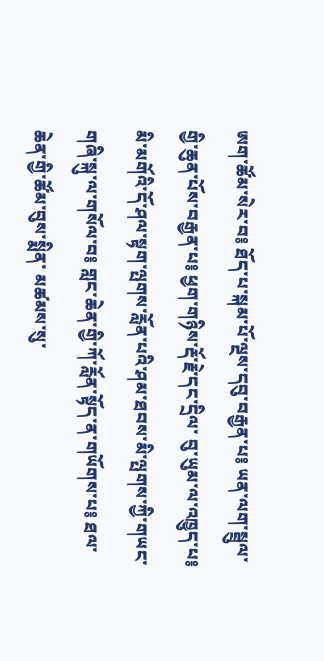ཨག་ཚོམ་སེར་བ༔ ཐོད་པ་སྐམ་པོ་ལྔས་དབུ་བརྒྱན་པ༔ ཡན་ལག་སྦྲུལ་གྱི་ཆུན་པོས་བརྒྱན་པ༔ ཕྱག་གཉིས་རྡོ་རྗེ་དང་དྲིལ་ བུ་ཡུམ་ལ་འཁྱུད་པ༔ མི་མགོའི་དོ་ཤལ་སྟག་ལྤགས་རློན་པའི་ཤམ་ཐབས་མི་ལྤགས་ཀྱི་གཡང་གཞི་སྐུ་ལ་གསོལ་བ༔ གླང་ཆེན་གྱི་ཀོ་རློན་སྟོད་ན་གཡོགས་པ༔ ཐལ་ཆེན་གྱི་ཚོམ་བུས་སྨིན་ མཚམས་སུ་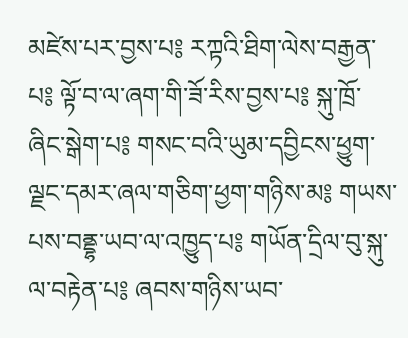མཛེས་པར་བྱས་པ༔ རཀྟའི་ཐིག་ལེས་བརྒྱན་པ༔ ལྟོ་བ་ལ་ཞག་གི་ཟོ་རིས་བྱས་པ༔ སྐུ་ཁྲོ་ཞིང་སྒེག་པ༔ གསང་བའི་ཡུམ་དབྱིངས་ཕྱུག་ལྗང་དམར་ཞལ་གཅིག་ཕྱག་གཉིས་མ༔ གཡས་པས་བནྡྷ་ཡབ་ལ་འཁྱུད་པ༔ གཡོན་དྲིལ་བུ་སྐུ་ལ་བརྟེན་པ༔ ཞབས་གཉིས་ཡབ་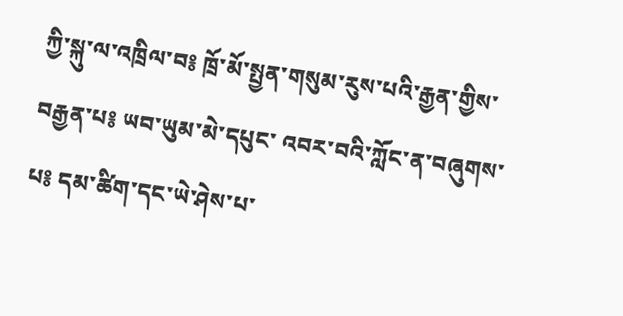ཀྱི་སྐུ་ལ་འཁྲིལ་བ༔ ཁྲོ་མོ་སྤྱན་གསུམ་རུས་པའི་རྒྱན་གྱིས་བརྒྱན་པ༔ ཡབ་ཡུམ་མེ་དཔུང་ འབར་བའི་ཀློང་ན་བཞུགས་པ༔ དམ་ཚིག་དང་ཡེ་ཤེས་པ་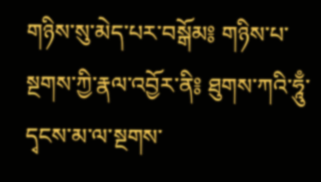གཉིས་སུ་མེད་པར་བསྒོམ༔ གཉིས་པ་སྔགས་ཀྱི་རྣལ་འབྱོར་ནི༔ ཐུགས་ཀའི་ཧཱུྃ་དྭངས་མ་ལ་སྔགས་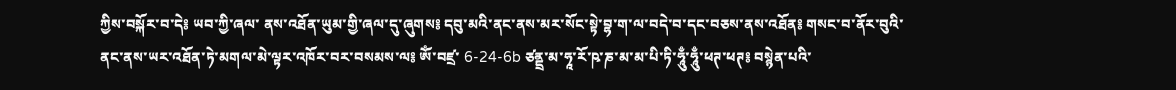ཀྱིས་བསྐོར་བ་དེ༔ ཡབ་ཀྱི་ཞལ་ ནས་འཐོན་ཡུམ་གྱི་ཞལ་དུ་ཞུགས༔ དབུ་མའི་ནང་ནས་མར་སོང་སྟེ་བྷ་ག་ལ་བདེ་བ་དང་བཅས་ནས་འཐོན༔ གསང་བ་ནོར་བུའི་ནང་ནས་ཡར་འཐོན་ཏེ་མགལ་མེ་ལྟར་འཁོར་བར་བསམས་ལ༔ ཨོཾ་བཛྲ་ 6-24-6b ཙནྡྲ་མ་ཧཱ་རོ་ཥ་ཎ་མ་མ་པི་ཏི་ཧཱུྃ་ཧཱུྃ་ཕཊ་ཕཊ༔ བསྙེན་པའི་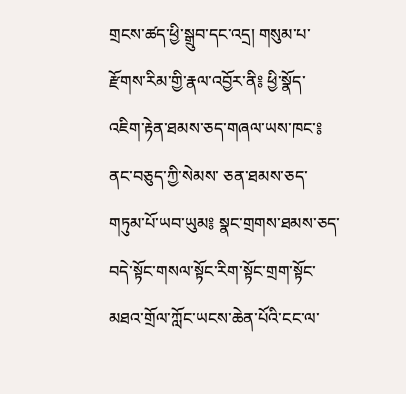གྲངས་ཚད་ཕྱི་སྒྲུབ་དང་འདྲ། གསུམ་པ་རྫོགས་རིམ་གྱི་རྣལ་འབྱོར་ནི༔ ཕྱི་སྣོད་འཇིག་རྟེན་ཐམས་ཅད་གཞལ་ཡས་ཁང་༔ ནང་བཅུད་ཀྱི་སེམས་ ཅན་ཐམས་ཅད་གཏུམ་པོ་ཡབ་ཡུམ༔ སྣང་གྲགས་ཐམས་ཅད་བདེ་སྟོང་གསལ་སྟོང་རིག་སྟོང་གྲག་སྟོང་མཐའ་གྲོལ་ཀློང་ཡངས་ཆེན་པོའི་ངང་ལ་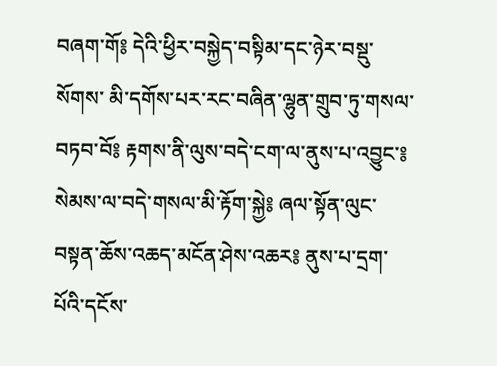བཞག་གོ༔ དེའི་ཕྱིར་བསྐྱེད་བསྟིམ་དང་ཉེར་བསྡུ་སོགས་ མི་དགོས་པར་རང་བཞིན་ལྷུན་གྲུབ་ཏུ་གསལ་བཏབ་བོ༔ རྟགས་ནི་ལུས་བདེ་ངག་ལ་ནུས་པ་འབྱུང་༔ སེམས་ལ་བདེ་གསལ་མི་རྟོག་སྐྱེ༔ ཞལ་སྟོན་ལུང་བསྟན་ཆོས་འཆད་མངོན་ཤེས་འཆར༔ ནུས་པ་དྲག་པོའི་དངོས་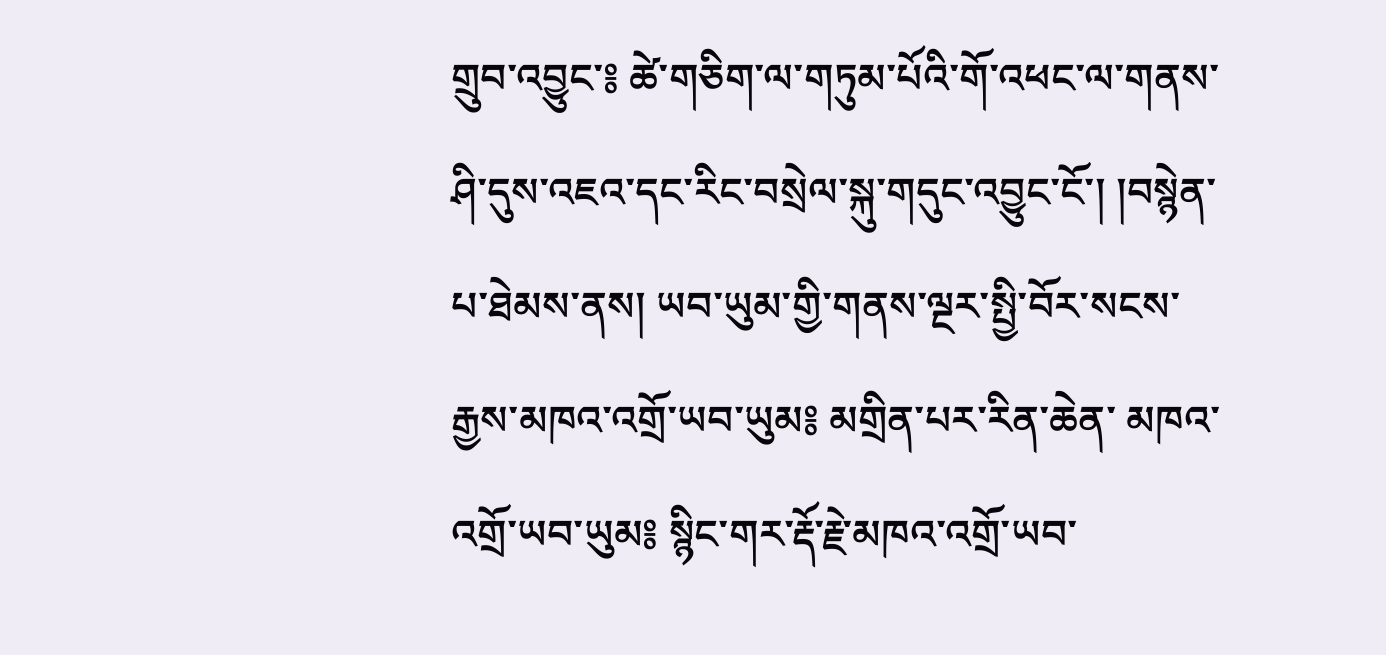གྲུབ་འབྱུང་༔ ཚེ་གཅིག་ལ་གཏུམ་པོའི་གོ་འཕང་ལ་གནས་ཤི་དུས་འཇའ་དང་རིང་བསྲེལ་སྐུ་གདུང་འབྱུང་ངོ་། །བསྙེན་པ་ཐེམས་ནས། ཡབ་ཡུམ་གྱི་གནས་ལྔར་སྤྱི་བོར་སངས་རྒྱས་མཁའ་འགྲོ་ཡབ་ཡུམ༔ མགྲིན་པར་རིན་ཆེན་ མཁའ་འགྲོ་ཡབ་ཡུམ༔ སྙིང་གར་རྡོ་རྗེ་མཁའ་འགྲོ་ཡབ་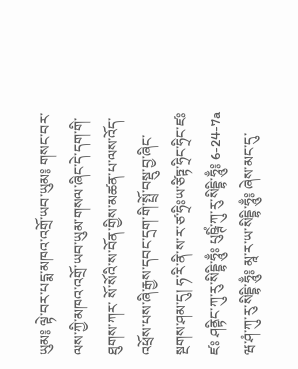ཡུམ༔ ལྟེ་བར་པདྨ་མཁའ་འགྲོ་ཡབ་ཡུམ༔ གསང་བར་ལས་ཀྱི་མཁའ་འགྲོ་ཡབ་ཡུམ་གསལ་ཞིང་དེ་དག་གི་ཐུགས་ཀར་ སོ་སོའི་ས་བོན་གྱིས་མཚན་པ་ལས་འོད་འཕྲོས་པས་ཞི་རྒྱས་དབང་དྲག་གི་སྤྲོ་བསྡུ་བྱ་ཞིང་སྔགས་ཤམ་དུ། ཧ་རི་ནི་ས་ར་ཙ་ཧྲིཿཡ་ཙིཏྟ་ཧྲིང་ཧྲིང་ཛཿཛཿ ཤནྟིང་ཀུ་རུ་སིདྡྷི་ཧཱུྃཿ པུཥྚིཾ་ཀུ་རུ་སིདྡྷི་ཧཱུྃ༔ 6-24-7a ཝ་ཤཾ་ཀུ་རུ་སིདྡྷི་ཧཱུྃ༔ མཱ་ར་ཡ་སིདྡྷི་ཧཱུྃ༔ ཞེས་མང་དུ་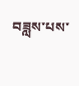བཟླས་པས་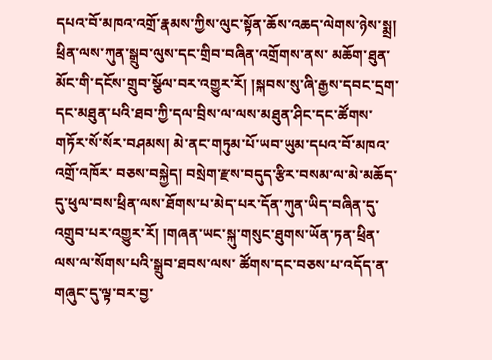དཔའ་བོ་མཁའ་འགྲོ་རྣམས་ཀྱིས་ལུང་སྟོན་ཆོས་འཆད་ལེགས་ཉེས་སྨྲ། ཕྲིན་ལས་ཀུན་སྒྲུབ་ལུས་དང་གྲིབ་བཞིན་འགྲོགས་ནས་ མཆོག་ཐུན་མོང་གི་དངོས་གྲུབ་སྩོལ་བར་འགྱུར་རོ། །སྐབས་སུ་ཞི་རྒྱས་དབང་དྲག་དང་མཐུན་པའི་ཐབ་ཀྱི་དལ་བྲིས་ལ་ལས་མཐུན་ཤིང་དང་ཚོགས་གཏོར་སོ་སོར་བཤམས། མེ་ནང་གཏུམ་པོ་ཡབ་ཡུམ་དཔའ་བོ་མཁའ་འགྲོ་འཁོར་ བཅས་བསྐྱེད། བསྲེག་རྫས་བདུད་རྩིར་བསམ་ལ་མེ་མཆོད་དུ་ཕུལ་བས་ཕྲིན་ལས་ཐོགས་པ་མེད་པར་དོན་ཀུན་ཡིད་བཞིན་དུ་འགྲུབ་པར་འགྱུར་རོ། །གཞན་ཡང་སྐུ་གསུང་ཐུགས་ཡོན་ཏན་ཕྲིན་ལས་ལ་སོགས་པའི་སྒྲུབ་ཐབས་ལས་ ཚོགས་དང་བཅས་པ་འདོད་ན་གཞུང་དུ་ལྟ་བར་བྱ་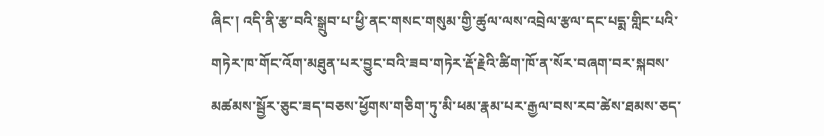ཞིང་། འདི་ནི་རྩ་བའི་སྒྲུབ་པ་ཕྱི་ནང་གསང་གསུམ་གྱི་ཚུལ་ལས་འབྲེལ་རྩལ་དང་པདྨ་གླིང་པའི་གཏེར་ཁ་གོང་འོག་མཐུན་པར་བྱུང་བའི་ཟབ་གཏེར་རྡོ་རྗེའི་ཚིག་ཁོ་ན་སོར་བཞག་བར་སྐབས་ མཚམས་སྦྱོར་ཅུང་ཟད་བཅས་ཕྱོགས་གཅིག་ཏུ་མི་ཕམ་རྣམ་པར་རྒྱལ་བས་རབ་ཚེས་ཐམས་ཅད་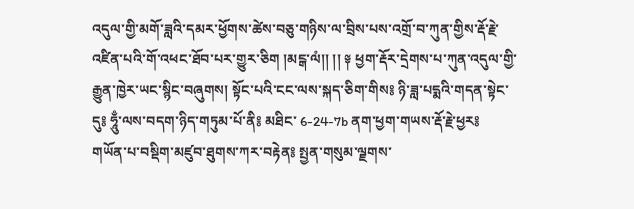འདུལ་གྱི་མགོ་ཟླའི་དམར་ཕྱོགས་ཚེས་བཅུ་གཉིས་ལ་བྲིས་པས་འགྲོ་བ་ཀུན་གྱིས་རྡོ་རྗེ་འཛིན་པའི་གོ་འཕང་ཐོབ་པར་གྱུར་ཅིག །མངྒ་ལཾ།། །། ༈ ཕྱག་རྡོར་དྲེགས་པ་ཀུན་འདུལ་གྱི་རྒྱུན་ཁྱེར་ཡང་སྙིང་བཞུགས། སྟོང་པའི་ངང་ལས་སྐད་ཅིག་གིས༔ ཉི་ཟླ་པདྨའི་གདན་སྟེང་དུ༔ ཧཱུྃ་ལས་བདག་ཉིད་གཏུམ་པོ་ནི༔ མཐིང་ 6-24-7b ནག་ཕྱག་གཡས་རྡོ་རྗེ་ཕྱར༔ གཡོན་པ་བསྡིག་མཛུབ་ཐུགས་ཀར་བརྟེན༔ སྤྱན་གསུམ་ལྗགས་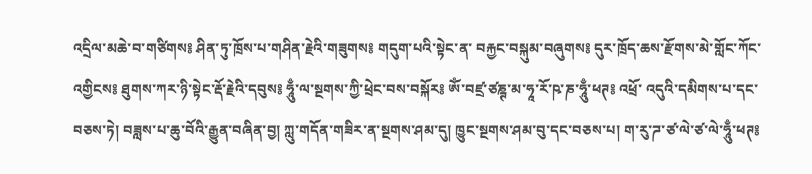འདྲིལ་མཆེ་བ་གཙིགས༔ ཤིན་ཏུ་ཁྲོས་པ་གཤིན་རྗེའི་གཟུགས༔ གདུག་པའི་སྟེང་ན་ བརྐྱང་བསྐུམ་བཞུགས༔ དུར་ཁྲོད་ཆས་རྫོགས་མེ་གློང་ཀོང་འགྱིངས༔ ཐུགས་ཀར་ཉི་སྟེང་རྡོ་རྗེའི་དབུས༔ ཧཱུྃ་ལ་སྔགས་ཀྱི་ཕྲེང་བས་བསྐོར༔ ཨོཾ་བཛྲ་ཙཎྚ་མ་ཧཱ་རོ་ཥ་ཎ་ཧཱུྃ་ཕཊ༔ འཕྲོ་ འདུའི་དམིགས་པ་དང་བཅས་ཏེ། བཟླས་པ་ཆུ་བོའི་རྒྱུན་བཞིན་བྱ། ཀླུ་གདོན་གཟིར་ན་སྔགས་ཤམ་དུ། ཁྱུང་སྔགས་ཤམ་བུ་དང་བཅས་པ། ག་རུ་ཌ་ཙ་ལེ་ཙ་ལེ་ཧཱུྃ་ཕཊ༔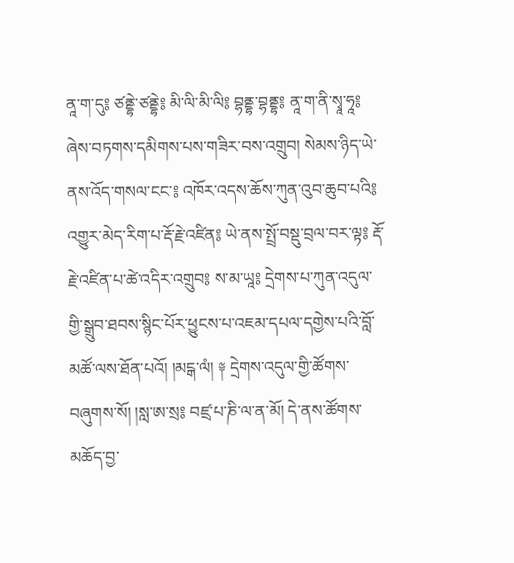ནཱ་ག་དུ༔ ཙནྡྷེ་ཙནྡྷེ༔ མི་ལི་མི་ལི༔ བྷནྡྷ་བྷནྡྷ༔ ནཱ་ག་ནི་སྭཱ་ཧཱ༔ ཞེས་བཏགས་དམིགས་པས་གཟིར་བས་འགྲུབ། སེམས་ཉིད་ཡེ་ནས་འོད་གསལ་ངང་༔ འཁོར་འདས་ཆོས་ཀུན་འུབ་ཆུབ་པའི༔ འགྱུར་མེད་རིག་པ་རྡོ་རྗེ་འཛིན༔ ཡེ་ནས་སྤྲོ་བསྡུ་བྲལ་བར་ལྟ༔ རྡོ་རྗེ་འཛིན་པ་ཚེ་འདིར་འགྲུབ༔ ས་མ་ཡཱ༔ དྲེགས་པ་ཀུན་འདུལ་གྱི་སྒྲུབ་ཐབས་སྙིང་པོར་ཕྱུངས་པ་འཇམ་དཔལ་དགྱེས་པའི་བློ་མཚོ་ལས་ཐོན་པའོ། །མངྒ་ལཾ། ༈ དྲེགས་འདུལ་གྱི་ཚོགས་བཞུགས་སོ། །སླ་ཨ་སྲ༔ བཛྲ་པ་ཎི་ལ་ན་མོ། དེ་ནས་ཚོགས་མཆོད་བྱ་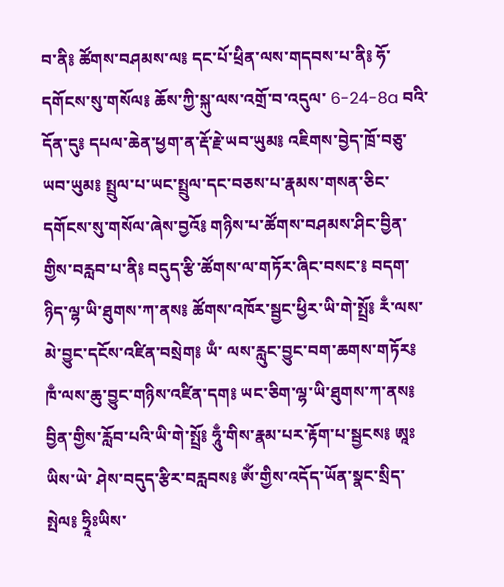བ་ནི༔ ཚོགས་བཤམས་ལ༔ དང་པོ་ཕྲིན་ལས་གདབས་པ་ནི༔ ཧོ་དགོངས་སུ་གསོལ༔ ཆོས་ཀྱི་སྐུ་ལས་འགྲོ་བ་འདུལ་ 6-24-8a བའི་དོན་དུ༔ དཔལ་ཆེན་ཕྱག་ན་རྡོ་རྗེ་ཡབ་ཡུམ༔ འཇིགས་བྱེད་ཁྲོ་བཅུ་ཡབ་ཡུམ༔ སྤྲུལ་པ་ཡང་སྤྲུལ་དང་བཅས་པ་རྣམས་གསན་ཅིང་དགོངས་སུ་གསོལ་ཞེས་བྱའོ༔ གཉིས་པ་ཚོགས་བཤམས་ཤིང་བྱིན་གྱིས་བརླབ་པ་ནི༔ བདུད་རྩི་ཚོགས་ལ་གཏོར་ཞིང་བསང་༔ བདག་ཉིད་ལྷ་ཡི་ཐུགས་ཀ་ནས༔ ཚོགས་འཁོར་སྦྱང་ཕྱིར་ཡི་གེ་སྤྲོ༔ རྃ་ལས་མེ་བྱུང་དངོས་འཛིན་བསྲེག༔ ཡྃ་ ལས་རླུང་བྱུང་བག་ཆགས་གཏོར༔ ཁྃ་ལས་ཆུ་བྱུང་གཉིས་འཛིན་དག༔ ཡང་ཅིག་ལྷ་ཡི་ཐུགས་ཀ་ནས༔ བྱིན་གྱིས་རློབ་པའི་ཡི་གེ་སྤྲོ༔ ཧཱུྃ་གིས་རྣམ་པར་རྟོག་པ་སྦྱངས༔ ཨཱཿཡིས་ཡེ་ ཤེས་བདུད་རྩིར་བརླབས༔ ཨོཾ་གྱིས་འདོད་ཡོན་སྣང་སྲིད་སྤེལ༔ ཧྲཱིཿཡིས་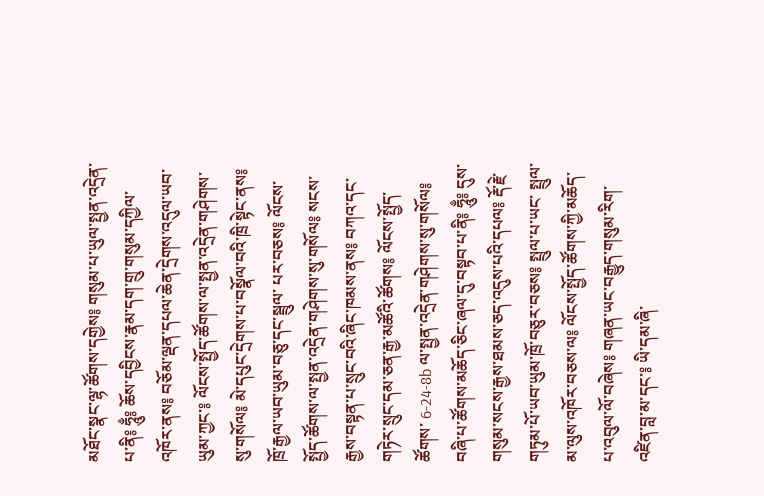མཐོང་སྣང་ལྷ་ཚོགས་དགྱེས༔ གསུམ་པ་ཡུལ་སྤྱན་འདྲེན་པ་ནི༔ ཧཱུྃ༔ ཆོས་དབྱིངས་རྣམ་དག་གྲུ་གསུམ་དཀྱིལ་འཁོར་ནས༔ བཅོམ་ལྡན་དཔལ་ཆེན་དྲེགས་འདུལ་ཡབ་ཡུམ་ཀྱང་༔ ལོངས་སྤྱོད་ཚོགས་ལ་སྤྱན་འདྲེན་གཤེགས་སུ་གསོལ༔ མེ་དཔུང་དྲེགས་པ་བསྣོལ་བའི་ཁྲི་སྟེང་ནས༔ ཁྲོ་རྒྱལ་ཡབ་ཡུམ་བཅུ་དང་སྦྲུལ་ པར་བཅས༔ ལོངས་སྤྱོད་ཚོགས་ལ་སྤྱན་འདྲེན་གཤེགས་སུ་གསོལ༔ སངས་རྒྱས་བསྟན་པ་སྲུང་བའི་ཞིང་ཁམས་ནས༔ བཀའ་དང་གཏེར་སྲུང་དམ་ཅན་རྒྱ་མཚོའི་ཚོགས༔ ལོངས་སྤྱོད་ཚོགས་ 6-24-8b ལ་སྤྱན་འདྲེན་གཤེགས་སུ་གསོལ༔ བཞི་པ་ཚོགས་མཆོད་ཅིང་ཞལ་དུ་བསྟབ་པ་ནི༔ ཧཱུྃ༔ དུས་གསུམ་སངས་རྒྱས་ཐམས་ཅད་འདུས་པའི་དཔལ༔ རྡོ་རྗེ་གཏུམ་པོ་ཡབ་ཡུམ་ཁྲོ་བཅུར་བཅས༔ སྤྲུལ་པ་ཡང་ སྤྲུལ་མ་ལུས་འཁོར་བཅས་ལ༔ ལོངས་སྤྱོད་ཚོགས་ཀྱི་མཆོད་པ་འབུལ་ལོ་བཞེས༔ གཞན་ཡང་བརྒྱུད་གསུམ་རིག་འཛིན་བླ་མ་དང་༔ ཡི་དམ་ཞི་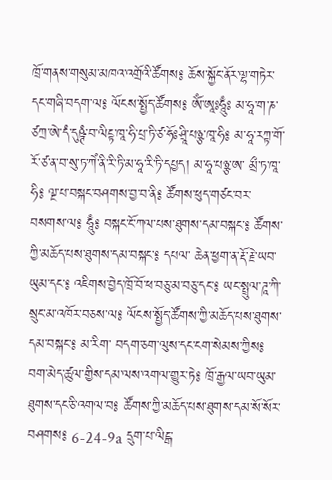ཁྲོ་གནས་གསུམ་མཁའ་འགྲོའི་ཚོགས༔ ཆོས་སྐྱོང་ནོར་ལྷ་གཏེར་དང་གཞི་བདག་ལ༔ ལོངས་སྤྱོད་ཚོགས༔ ཨོཾ་ཨཱཿཧཱུྃཿ མ་ཧཱ་ག་ཎ་ཙཀྲ་ཨེ་དཾ་དུཥྚཾ་བ་ལིངྟ་ཁཱ་ཧི་པྲ་ཏི་ཙ་ཧོཿཤྲཱི་པཉྩ་ཁཱ་ཧི༔ མ་ཧཱ་རཀྟ་གོ་རོ་ཙ་ན་བ་སུ་ཏ་ཀེཾ་ནི་རི་ཏི་མ་ཧཱ་རི་ཏི་དཔྱད། མ་ཧཱ་པཉྩ་ཨ་ མྲྀ་ཏ་ཁཱ་ཧི༔ ལྔ་པ་བསྐང་བཤགས་བྱ་བ་ནི༔ ཚོགས་ཕུད་གཙང་བར་བསགས་ལ༔ ཧཱུྃ༔ བསྐང་ངོ་ཀལ་པས་ཐུགས་དམ་བསྐང་༔ ཚོགས་ཀྱི་མཆོད་པས་ཐུགས་དམ་བསྐང་༔ དཔལ་ ཆེན་ཕྱག་ན་རྡོ་རྗེ་ཡབ་ཡུམ་དང་༔ འཇིགས་བྱེད་ཁྲོ་བོ་ཕ་བཅུ་མ་བཅུ་དང་༔ ཡང་སྤྲུལ་ཌཱ་ཀི་སྲུང་མ་འཁོར་བཅས་ལ༔ ལོངས་སྤྱོད་ཚོགས་ཀྱི་མཆོད་པས་ཐུགས་དམ་བསྐང་༔ མ་རིག་ བདག་ཅག་ལུས་དང་ངག་སེམས་ཀྱིས༔ བག་མེད་ཚུལ་གྱིས་དམ་ལས་འགལ་གྱུར་ཏེ༔ ཁྲོ་རྒྱལ་ཡབ་ཡུམ་ཐུགས་དང་ཅི་འགལ་བ༔ ཚོགས་ཀྱི་མཆོད་པས་ཐུགས་དམ་སོ་སོར་བཤགས༔ 6-24-9a དྲུག་པ་ལིངྒ་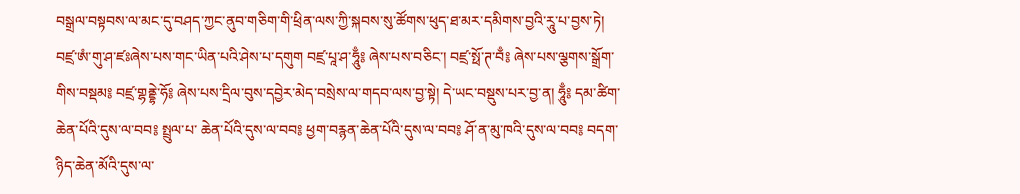བསྒྲལ་བསྟབས་ལ་མང་དུ་བཤད་ཀྱང་ནུབ་གཅིག་གི་ཕྲིན་ལས་ཀྱི་སྐབས་སུ་ཚོགས་ཕུད་ཐ་མར་དམིགས་བྱའི་རཱུ་པ་བྱས་ཏེ། བཛྲ་ཨཾ་གུ་ཤ་ཛཿཞེས་པས་གང་ཡིན་པའི་ཤེས་པ་དགུག བཛྲ་པཱ་ཤ་ཧཱུྃ༔ ཞེས་པས་བཅིང་། བཛྲ་སྥོ་ཊ་བྃ༔ ཞེས་པས་ལྕགས་སྒྲོག་གིས་བསྡམ༔ བཛྲ་གྷནྡྷེ་ཧོ༔ ཞེས་པས་དྲིལ་བུས་དབྱེར་མེད་བསྲེས་ལ་གདབ་ལས་བྱ་སྟེ། དེ་ཡང་བསྡུས་པར་བྱ་ན། ཧཱུྃ༔ དམ་ཚིག་ཆེན་པོའི་དུས་ལ་བབ༔ སྤྲུལ་པ་ ཆེན་པོའི་དུས་ལ་བབ༔ ཕྱག་བརྙན་ཆེན་པོའི་དུས་ལ་བབ༔ ཤོ་ན་མུ་ཁའི་དུས་ལ་བབ༔ བདག་ཉིད་ཆེན་མོའི་དུས་ལ་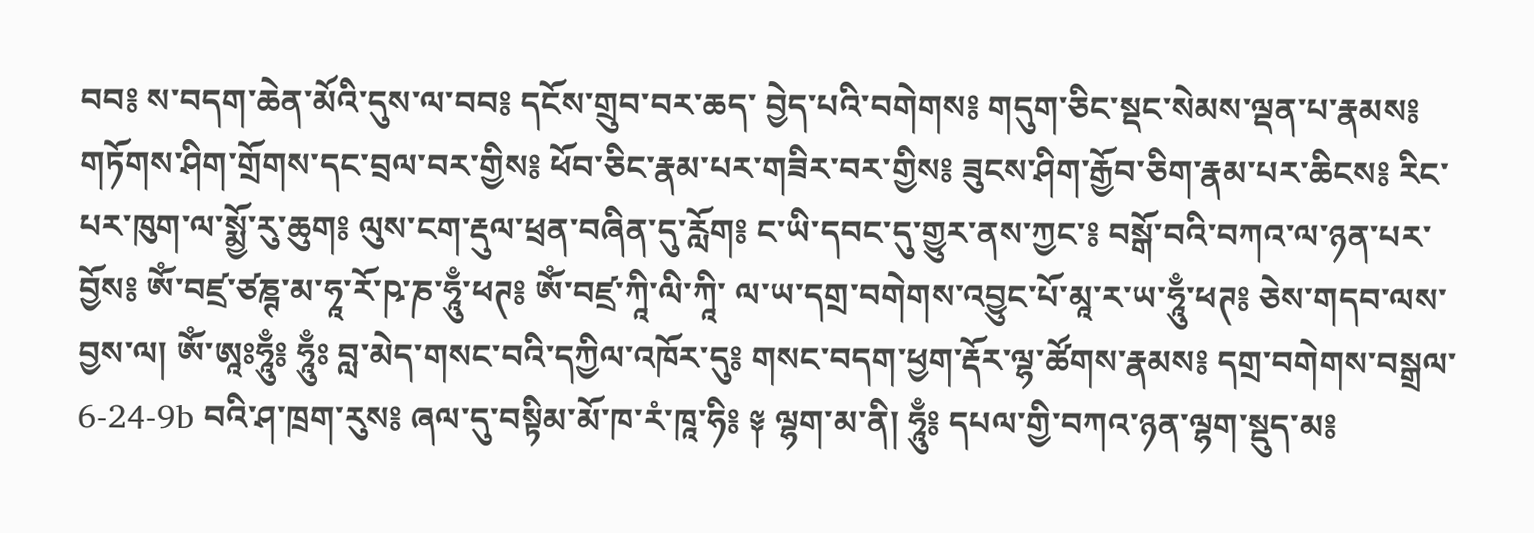བབ༔ ས་བདག་ཆེན་མོའི་དུས་ལ་བབ༔ དངོས་གྲུབ་བར་ཆད་ བྱེད་པའི་བགེགས༔ གདུག་ཅིང་སྡང་སེམས་ལྡན་པ་རྣམས༔ གཏོགས་ཤིག་གྲོགས་དང་བྲལ་བར་གྱིས༔ ཕོབ་ཅིང་རྣམ་པར་གཟིར་བར་གྱིས༔ ཟུངས་ཤིག་རྒྱོབ་ཅིག་རྣམ་པར་ཆིངས༔ རིང་པར་ཁུག་ལ་སྨྱོ་རུ་ཆུག༔ ལུས་ངག་རྡུལ་ཕྲན་བཞིན་དུ་རློག༔ ང་ཡི་དབང་དུ་གྱུར་ནས་ཀྱང་༔ བསྒོ་བའི་བཀའ་ལ་ཉན་པར་བྱོས༔ ཨོཾ་བཛྲ་ཙཎྚ་མ་ཧཱ་རོ་ཥ་ཎ་ཧཱུྃ་ཕཊ༔ ཨོཾ་བཛྲ་ཀཱི་ལི་ཀཱི་ ལ་ཡ་དགྲ་བགེགས་འབྱུང་པོ་མཱ་ར་ཡ་ཧཱུྃ་ཕཊ༔ ཅེས་གདབ་ལས་བྱས་ལ། ཨོཾ་ཨཱཿཧཱུྃ༔ ཧཱུྃཿ བླ་མེད་གསང་བའི་དཀྱིལ་འཁོར་དུ༔ གསང་བདག་ཕྱག་རྡོར་ལྷ་ཚོགས་རྣམས༔ དགྲ་བགེགས་བསྒྲལ་ 6-24-9b བའི་ཤ་ཁྲག་རུས༔ ཞལ་དུ་བསྟིམ་མོ་ཁ་རཾ་ཁཱ་ཧི༔ ༈ ལྷག་མ་ནི། ཧཱུྃ༔ དཔལ་གྱི་བཀའ་ཉན་ལྷག་སྡུད་མ༔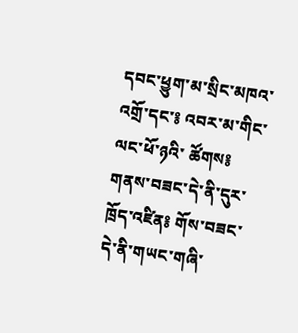དབང་ཕྱུག་མ་སྲིང་མཁའ་འགྲོ་དང་༔ འབར་མ་གིང་ལང་ཕོ་ཉའི་ ཚོགས༔ གནས་བཟང་དེ་ནི་དུར་ཁྲོད་འཛིན༔ གོས་བཟང་དེ་ནི་གཡང་གཞི་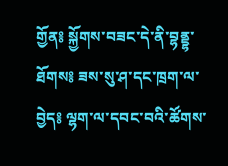གྱོན༔ སྐྱོགས་བཟང་དེ་ནི་བྷནྡྷ་ཐོགས༔ ཟས་སུ་ཤ་དང་ཁྲག་ལ་བྱེད༔ ལྷག་ལ་དབང་བའི་ཚོགས་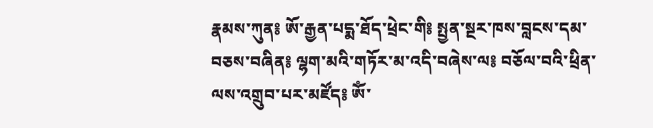རྣམས་ཀུན༔ ཨོ་རྒྱན་པདྨ་ཐོད་ཕྲེང་གི༔ སྤྱན་སྔར་ཁས་བླངས་དམ་བཅས་བཞིན༔ ལྷག་མའི་གཏོར་མ་འདི་བཞེས་ལ༔ བཅོལ་བའི་ཕྲིན་ལས་འགྲུབ་པར་མཛོད༔ ཨོཾ་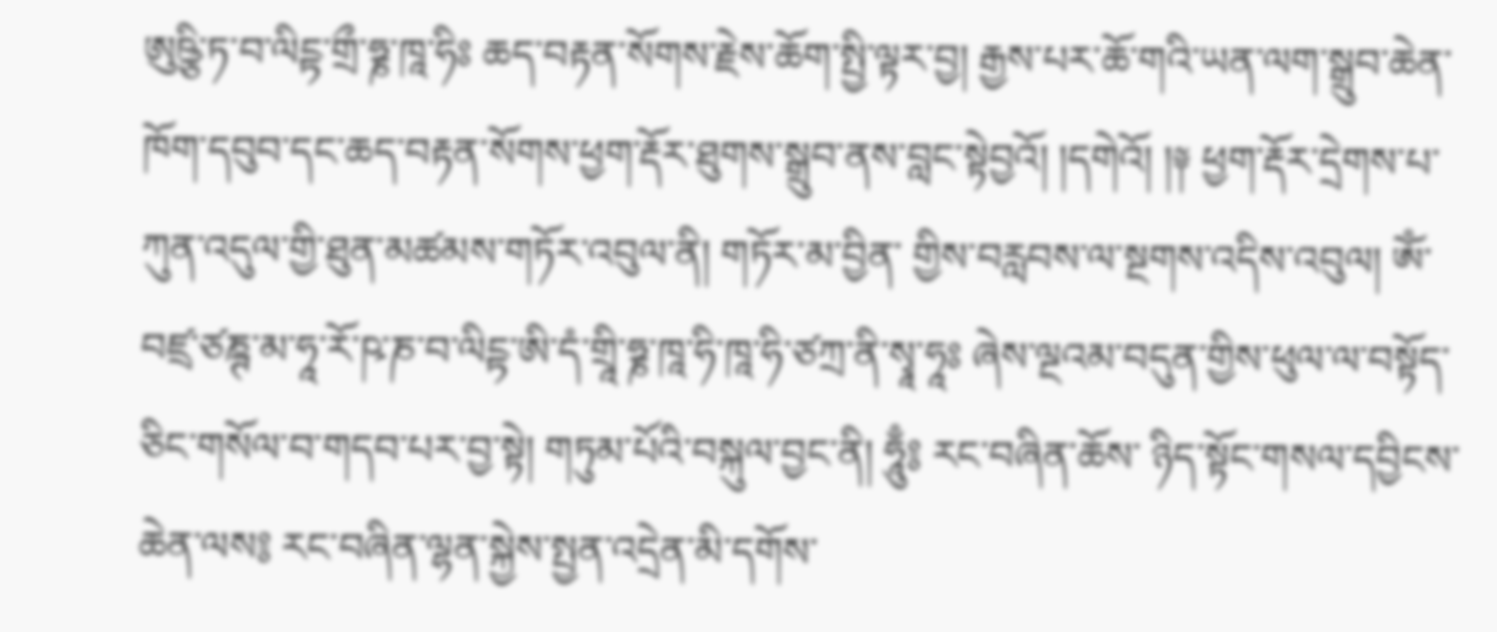ཨུཥྩི་ཏ་བ་ལིངྟ་གྲྀ་ཧྞ་ཁཱ་ཧིཿ ཆད་བརྟན་སོགས་རྗེས་ཆོག་སྤྱི་ལྟར་བྱ། རྒྱས་པར་ཆོ་གའི་ཡན་ལག་སྒྲུབ་ཆེན་ཁོག་དབུབ་དང་ཆད་བརྟན་སོགས་ཕྱག་རྡོར་ཐུགས་སྒྲུབ་ནས་བླང་སྟེབྱའོ། །དགེའོ། །༈ ཕྱག་རྡོར་དྲེགས་པ་ཀུན་འདུལ་གྱི་ཐུན་མཚམས་གཏོར་འབུལ་ནི། གཏོར་མ་བྱིན་ གྱིས་བརླབས་ལ་སྔགས་འདིས་འབུལ། ཨོཾ་བཛྲ་ཙཎྚ་མ་ཧཱ་རོ་ཥ་ཎ་བ་ལིངྟ་ཨི་དཾ་གྲཱི་ཧྞ་ཁཱ་ཧི་ཁཱ་ཧི་ཙཀྲ་ནི་སྭཱ་ཧཱཿ ཞེས་ལྔའམ་བདུན་གྱིས་ཕུལ་ལ་བསྟོད་ཅིང་གསོལ་བ་གདབ་པར་བྱ་སྟེ། གཏུམ་པོའི་བསྐུལ་བྱང་ནི། ཧཱུྃ༔ རང་བཞིན་ཆོས་ ཉིད་སྟོང་གསལ་དབྱིངས་ཆེན་ལས༔ རང་བཞིན་ལྷན་སྐྱེས་སྤྱན་འདྲེན་མི་དགོས་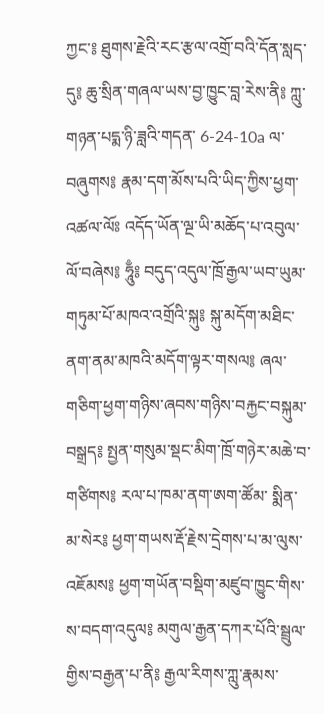ཀྱང་༔ ཐུགས་རྗེའི་རང་རྩལ་འགྲོ་བའི་དོན་སླད་དུ༔ ཆུ་སྲིན་གཞལ་ཡས་བྱ་ཁྱུང་བླ་རེས་ནི༔ ཀླུ་གཉན་པདྨ་ཉི་ཟླའི་གདན་ 6-24-10a ལ་བཞུགས༔ རྣམ་དག་མོས་པའི་ཡིད་ཀྱིས་ཕྱག་འཚལ་ལོཿ འདོད་ཡོན་ལྔ་ཡི་མཆོད་པ་འབུལ་ལོ་བཞེས༔ ཧཱུྃ༔ བདུད་འདུལ་ཁྲོ་རྒྱལ་ཡབ་ཡུམ་གཏུམ་པོ་མཁའ་འགྲོའི་སྐུ༔ སྐུ་མདོག་མཐིང་ནག་ནམ་མཁའི་མདོག་ལྟར་གསལ༔ ཞལ་གཅིག་ཕྱག་གཉིས་ཞབས་གཉིས་བརྐྱང་བསྐུམ་བསྒྲད༔ སྤྱན་གསུམ་སྡང་མིག་ཁྲོ་གཉེར་མཆེ་བ་གཙིགས༔ རལ་པ་ཁམ་ནག་ཨག་ཚོམ་ སྨིན་མ་སེར༔ ཕྱག་གཡས་རྡོ་རྗེས་དྲེགས་པ་མ་ལུས་འཇོམས༔ ཕྱག་གཡོན་བསྡིག་མཛུབ་ཁྱུང་གིས་ས་བདག་འདུལ༔ མགུལ་རྒྱན་དཀར་པོའི་སྦྲུལ་གྱིས་བརྒྱན་པ་ནི༔ རྒྱལ་རིགས་ཀླུ་རྣམས་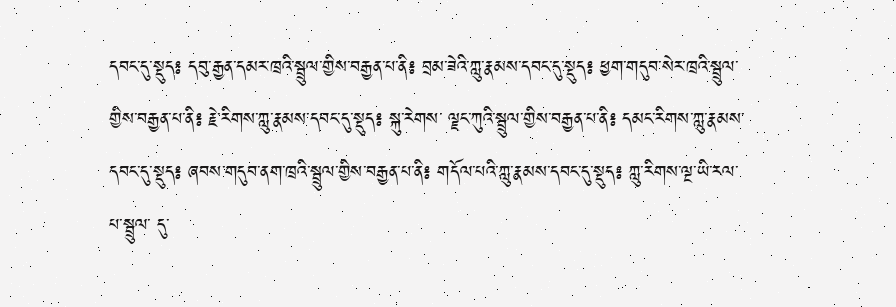དབང་དུ་སྡུད༔ དབུ་རྒྱན་དམར་ཁྲའི་སྦྲུལ་གྱིས་བརྒྱན་པ་ནི༔ བྲམ་ཟེའི་ཀླུ་རྣམས་དབང་དུ་སྡུད༔ ཕྱག་གདུབ་སེར་ཁྲའི་སྦྲུལ་གྱིས་བརྒྱན་པ་ནི༔ རྗེ་རིགས་ཀླུ་རྣམས་དབང་དུ་སྡུད༔ སྐུ་རེགས་ ལྗང་ཀུའི་སྦྲུལ་གྱིས་བརྒྱན་པ་ནི༔ དམང་རིགས་ཀླུ་རྣམས་དབང་དུ་སྡུད༔ ཞབས་གདུབ་ནག་ཁྲའི་སྦྲུལ་གྱིས་བརྒྱན་པ་ནི༔ གདོལ་པའི་ཀླུ་རྣམས་དབང་དུ་སྡུད༔ ཀླུ་རིགས་ལྔ་ཡི་རལ་པ་སྦྲུལ་ དུ་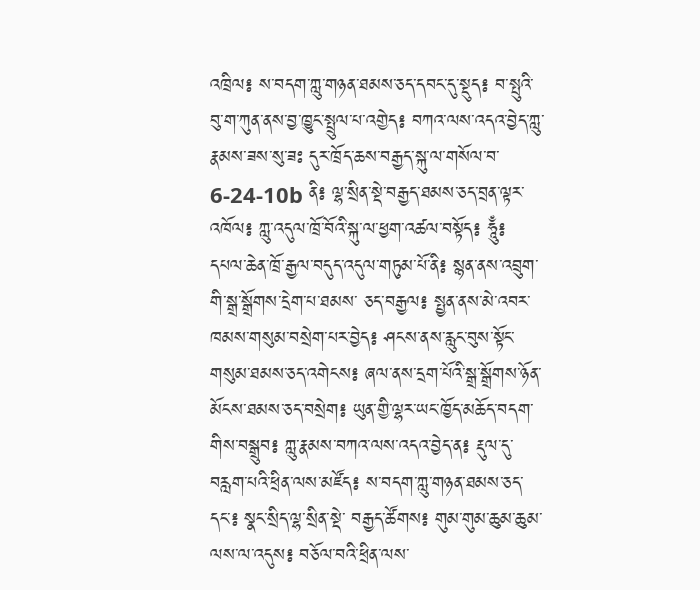འཁྲིལ༔ ས་བདག་ཀླུ་གཉན་ཐམས་ཅད་དབང་དུ་སྡུད༔ བ་སྤུའི་བུ་ག་ཀུན་ནས་བྱ་ཁྱུང་སྤྲུལ་པ་འགྱེད༔ བཀའ་ལས་འདའ་བྱེད་ཀླུ་རྣམས་ཟས་སུ་ཟཿ དུར་ཁྲོད་ཆས་བརྒྱད་སྐུ་ལ་གསོལ་བ་ 6-24-10b ནི༔ ལྷ་སྲིན་སྡེ་བརྒྱད་ཐམས་ཅད་བྲན་ལྟར་འཁོལ༔ ཀླུ་འདུལ་ཁྲོ་བོའི་སྐུ་ལ་ཕྱག་འཚལ་བསྟོད༔ ཧཱུྃ༔ དཔལ་ཆེན་ཁྲོ་རྒྱལ་བདུད་འདུལ་གཏུམ་པོ་ནི༔ སྙན་ནས་འབྲུག་གི་སྒྲ་སྒྲོགས་དྲེག་པ་ཐམས་ ཅད་བརྒྱལ༔ སྤྱན་ནས་མེ་འབར་ཁམས་གསུམ་བསྲེག་པར་བྱེད༔ ཤངས་ནས་རླུང་བུས་སྟོང་གསུམ་ཐམས་ཅད་འགེངས༔ ཞལ་ནས་དྲག་པོའི་སྒྲ་སྒྲོགས་ཉོན་མོངས་ཐམས་ཅད་བསྲེག༔ ཡུན་གྱི་ལྷར་ཡང་ཁྱོད་མཆོད་བདག་གིས་བསྒྲུབ༔ ཀླུ་རྣམས་བཀའ་ལས་འདའ་བྱེད་ན༔ རྡུལ་དུ་བརླག་པའི་ཕྲིན་ལས་མཛོད༔ ས་བདག་ཀླུ་གཉན་ཐམས་ཅད་དང་༔ སྣང་སྲིད་ལྷ་སྲིན་སྡེ་ བརྒྱད་ཚོགས༔ གུམ་གུམ་ཆུམ་ཆུམ་ལས་ལ་འདུས༔ བཅོལ་བའི་ཕྲིན་ལས་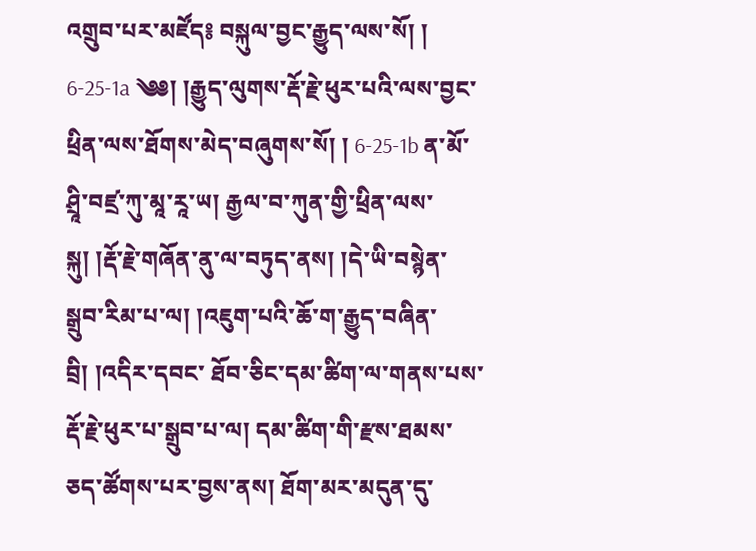འགྲུབ་པར་མཛོད༔ བསྐུལ་བྱང་རྒྱུད་ལས་སོ། ། 6-25-1a ༄༅། །རྒྱུད་ལུགས་རྡོ་རྗེ་ཕུར་པའི་ལས་བྱང་ཕྲིན་ལས་ཐོགས་མེད་བཞུགས་སོ། ། 6-25-1b ན་མོ་ཤྲཱི་བཛྲ་ཀུ་མཱ་རཱ་ཡ། རྒྱལ་བ་ཀུན་གྱི་ཕྲིན་ལས་སྐུ། །རྡོ་རྗེ་གཞོན་ནུ་ལ་བཏུད་ནས། །དེ་ཡི་བསྙེན་སྒྲུབ་རིམ་པ་ལ། །འཇུག་པའི་ཆོ་ག་རྒྱུད་བཞིན་བྲི། །འདིར་དབང་ ཐོབ་ཅིང་དམ་ཚིག་ལ་གནས་པས་རྡོ་རྗེ་ཕུར་པ་སྒྲུབ་པ་ལ། དམ་ཚིག་གི་རྫས་ཐམས་ཅད་ཚོགས་པར་བྱས་ནས། ཐོག་མར་མདུན་དུ་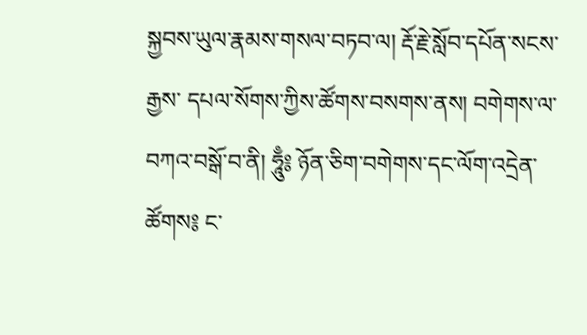སྐྱབས་ཡུལ་རྣམས་གསལ་བཏབ་ལ། རྡོ་རྗེ་སློབ་དཔོན་སངས་རྒྱས་ དཔལ་སོགས་ཀྱིས་ཚོགས་བསགས་ནས། བགེགས་ལ་བཀའ་བསྒོ་བ་ནི། ཧཱུྃ༔ ཉོན་ཅིག་བགེགས་དང་ལོག་འདྲེན་ཚོགས༔ ང་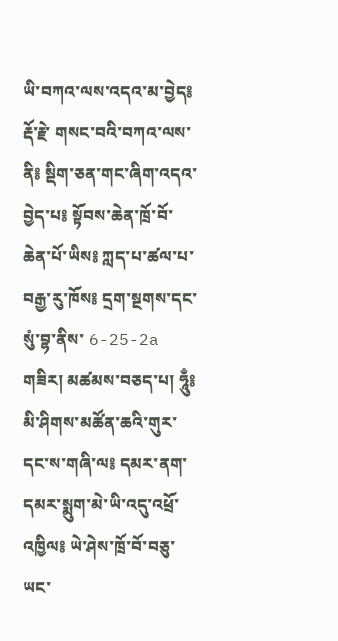ཡི་བཀའ་ལས་འདའ་མ་བྱེད༔ རྡོ་རྗེ་ གསང་བའི་བཀའ་ལས་ནི༔ སྡིག་ཅན་གང་ཞིག་འདའ་བྱེད་པ༔ སྟོབས་ཆེན་ཁྲོ་བོ་ཆེན་པོ་ཡིས༔ ཀླད་པ་ཚལ་པ་བརྒྱ་རུ་ཁོས༔ དྲག་སྔགས་དང་སུཾ་བྷ་ནིས་ 6-25-2a གཟིར། མཚམས་བཅད་པ། ཧཱུྃ༔ མི་ཤིགས་མཚོན་ཆའི་གུར་དང་ས་གཞི་ལ༔ དམར་ནག་དམར་སྨུག་མེ་ཡི་འདུ་འཕྲོ་འཁྱིལ༔ ཡེ་ཤེས་ཁྲོ་བོ་བཅུ་ ཡང་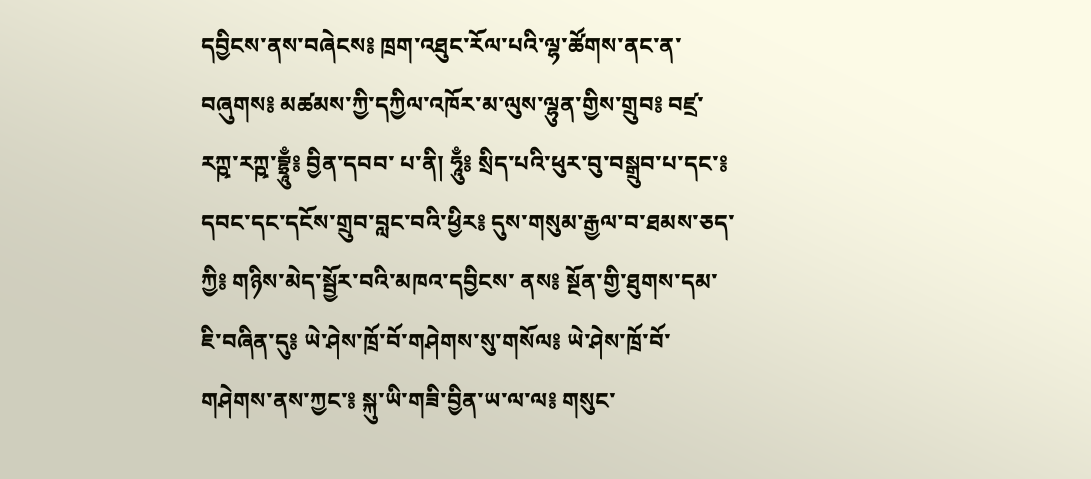དབྱིངས་ནས་བཞེངས༔ ཁྲག་འཐུང་རོལ་པའི་ལྷ་ཚོགས་ནང་ན་བཞུགས༔ མཚམས་ཀྱི་དཀྱིལ་འཁོར་མ་ལུས་ལྷུན་གྱིས་གྲུབ༔ བཛྲ་རཀྵ་རཀྵ་བྷྲཱུྃ༔ བྱིན་དབབ་ པ་ནི། ཧཱུྃ༔ སྲིད་པའི་ཕུར་བུ་བསྒྲུབ་པ་དང་༔ དབང་དང་དངོས་གྲུབ་བླང་བའི་ཕྱིར༔ དུས་གསུམ་རྒྱལ་བ་ཐམས་ཅད་ཀྱི༔ གཉིས་མེད་སྦྱོར་བའི་མཁའ་དབྱིངས་ ནས༔ སྔོན་གྱི་ཐུགས་དམ་ཇི་བཞིན་དུ༔ ཡེ་ཤེས་ཁྲོ་བོ་གཤེགས་སུ་གསོལ༔ ཡེ་ཤེས་ཁྲོ་བོ་གཤེགས་ནས་ཀྱང་༔ སྐུ་ཡི་གཟི་བྱིན་ཡ་ལ་ལ༔ གསུང་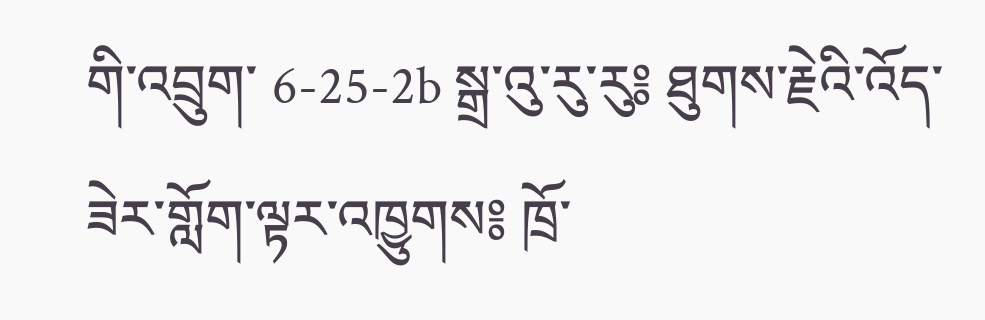གི་འབྲུག་ 6-25-2b སྒྲ་འུ་རུ་རུ༔ ཐུགས་རྗེའི་འོད་ཟེར་གློག་ལྟར་འཁྱུགས༔ ཁྲོ་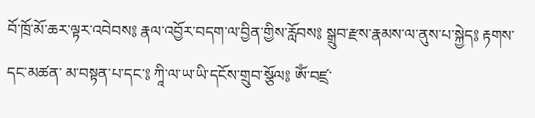བོ་ཁྲོ་མོ་ཆར་ལྟར་འབེབས༔ རྣལ་འབྱོར་བདག་ལ་བྱིན་གྱིས་རློབས༔ སྒྲུབ་རྫས་རྣམས་ལ་ནུས་པ་སྐྱེད༔ རྟགས་དང་མཚན་ མ་བསྟན་པ་དང་༔ ཀཱི་ལ་ཡ་ཡི་དངོས་གྲུབ་སྩོལ༔ ཨོཾ་བཛྲ་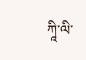ཀཱི་ལི་